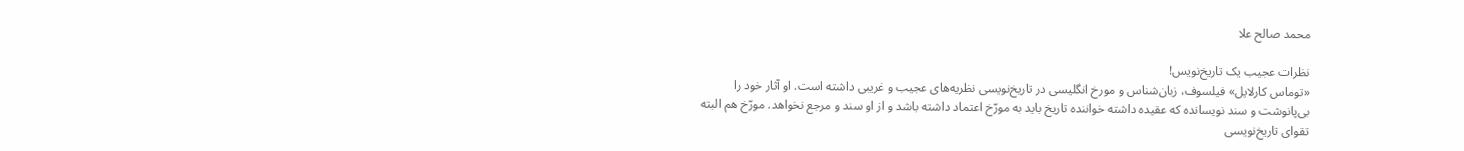محمد صالح علا

نظرات عجیب یک تاریخ‌نویس!
«توماس کارلایل» فیلسوف، زبان‌شناس و مورخ انگلیسی در تاریخ‌نویسی نظریه‌های عجیب و غریبی داشته است. او آثار خود را بی‌پانوشت و سند نویسانده که عقیده داشته خواننده‌ تاریخ باید به مورّخ اعتماد داشته باشد و از او سند و مرجع نخواهد. مورّخ هم البته تقوای تاریخ‌نویسی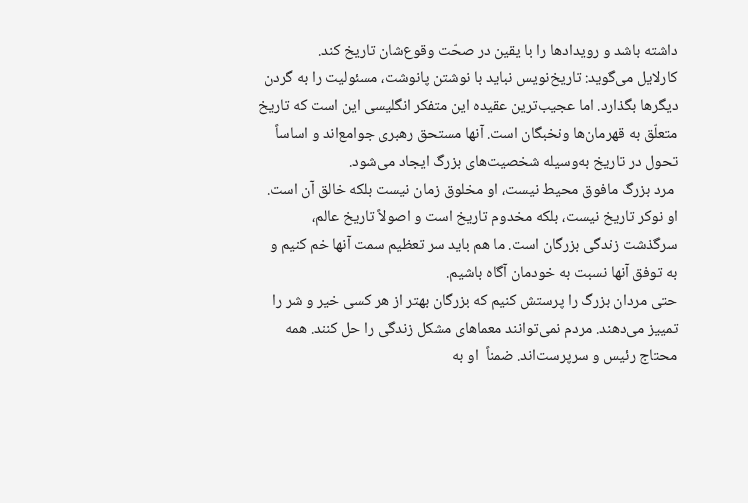داشته باشد و رویدادها را با یقین در صحّت وقوع‌شان تاریخ کند.
کارلایل می‌گوید: تاریخ‌نویس نباید با نوشتن پانوشت، مسئولیت را به گردن دیگرها بگذارد. اما عجیب‌ترین عقیده‌ این متفکر انگلیسی این است که تاریخ متعلّق به قهرمان‌ها ونخبگان است. آنها مستحق رهبری جوامع‌اند و اساساً  تحول در تاریخ به‌وسیله‌ شخصیت‌های بزرگ ایجاد می‌شود.
 مرد بزرگ مافوق محیط‌ نیست، او مخلوق زمان نیست بلکه خالق آن است. او نوکر تاریخ نیست، بلکه مخدوم تاریخ است و اصولاً تاریخ عالم، سرگذشت زندگی بزرگان است. ما هم باید سر تعظیم سمت آنها خم کنیم و به توفق آنها نسبت به خودمان آگاه باشیم.
حتی مردان بزرگ را پرستش کنیم که بزرگان بهتر از هر کسی خیر و شر را تمییز می‌دهند. مردم نمی‌توانند معماهای مشکل زندگی را حل کنند. همه محتاج رئیس و سرپرست‌اند. ضمناً  او به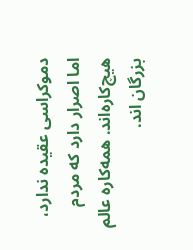دموکراسی عقیده ندارد، اما اصرار دارد که مردم هیچ‌کاره‌اند. همه‌کاره‌ عالم بزرگان اند.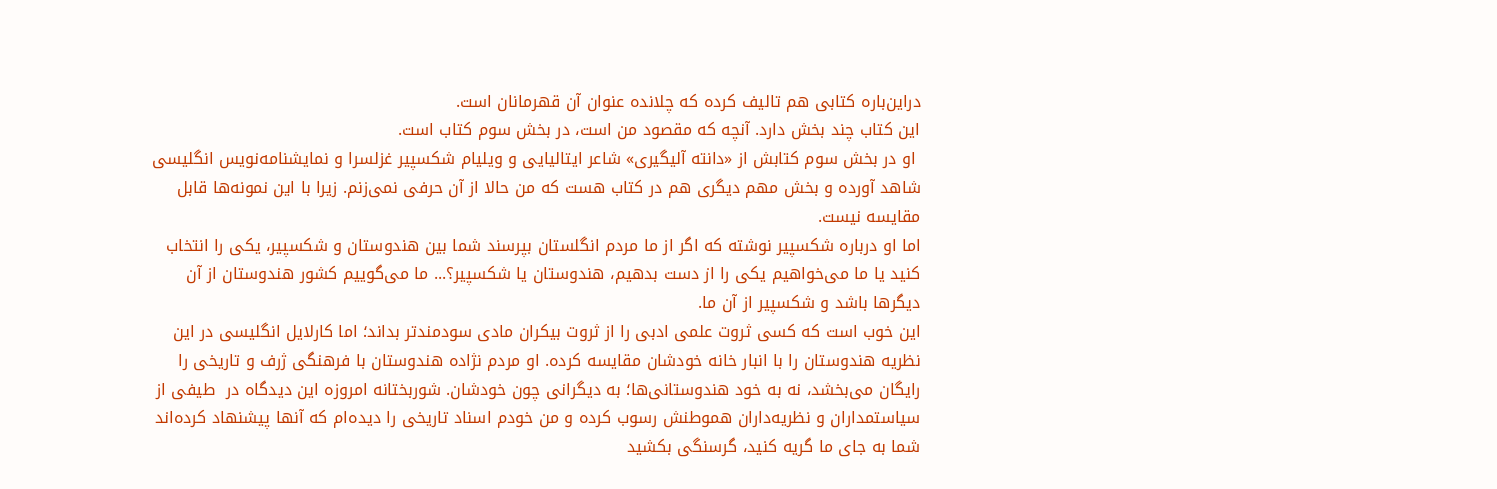دراین‌باره کتابی هم تالیف کرده که چلانده‌ عنوان آن قهرمانان است.
این کتاب چند بخش دارد. آنچه که مقصود من است، در بخش سوم کتاب است.
 او در بخش سوم کتابش از «دانته آلیگیری» شاعر ایتالیایی و ویلیام شکسپیر غزلسرا و نمایشنامه‌نویس انگلیسی شاهد آورده و بخش مهم دیگری هم در کتاب هست که من حالا از آن حرفی نمی‌زنم. زیرا با این نمونه‌ها قابل مقایسه نیست.
اما او درباره‌ شکسپیر نوشته که اگر از ما مردم انگلستان بپرسند شما بین هندوستان و شکسپیر، یکی را انتخاب کنید یا ما می‌خواهیم یکی را از دست بدهیم، هندوستان یا شکسپیر؟... ما می‌گوییم کشور هندوستان از آن دیگرها باشد و شکسپیر از آن ما.
این خوب است که کسی ثروت علمی ادبی را از ثروت بیکران مادی سودمندتر بداند؛ اما کارلایل انگلیسی در این نظریه‌ هندوستان را با انبار خانه‌ خودشان مقایسه کرده. او مردم نژاده‌ هندوستان با فرهنگی ژرف و تاریخی را رایگان می‌بخشد، نه به خود هندوستانی‌ها؛ به دیگرانی چون خودشان. شوربختانه امروزه این دیدگاه در  طیفی از سیاستمداران و نظریه‌داران هموطنش رسوب کرده و من خودم اسناد تاریخی را دیده‌ام که آنها پیشنهاد کرده‌اند شما به جای ما گریه کنید، گرسنگی بکشید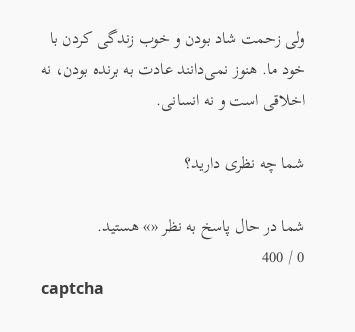ولی زحمت شاد بودن و خوب زندگی کردن با خود ما. هنوز نمی‌دانند عادت به برنده بودن، نه اخلاقی است و نه انسانی.

شما چه نظری دارید؟

شما در حال پاسخ به نظر «» هستید.
0 / 400
captcha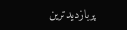پربازدیدترین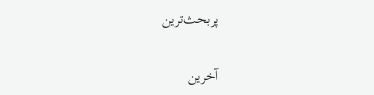پربحث‌ترین

آخرین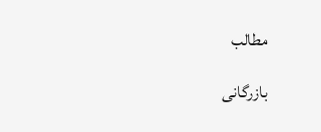مطالب

بازرگانی